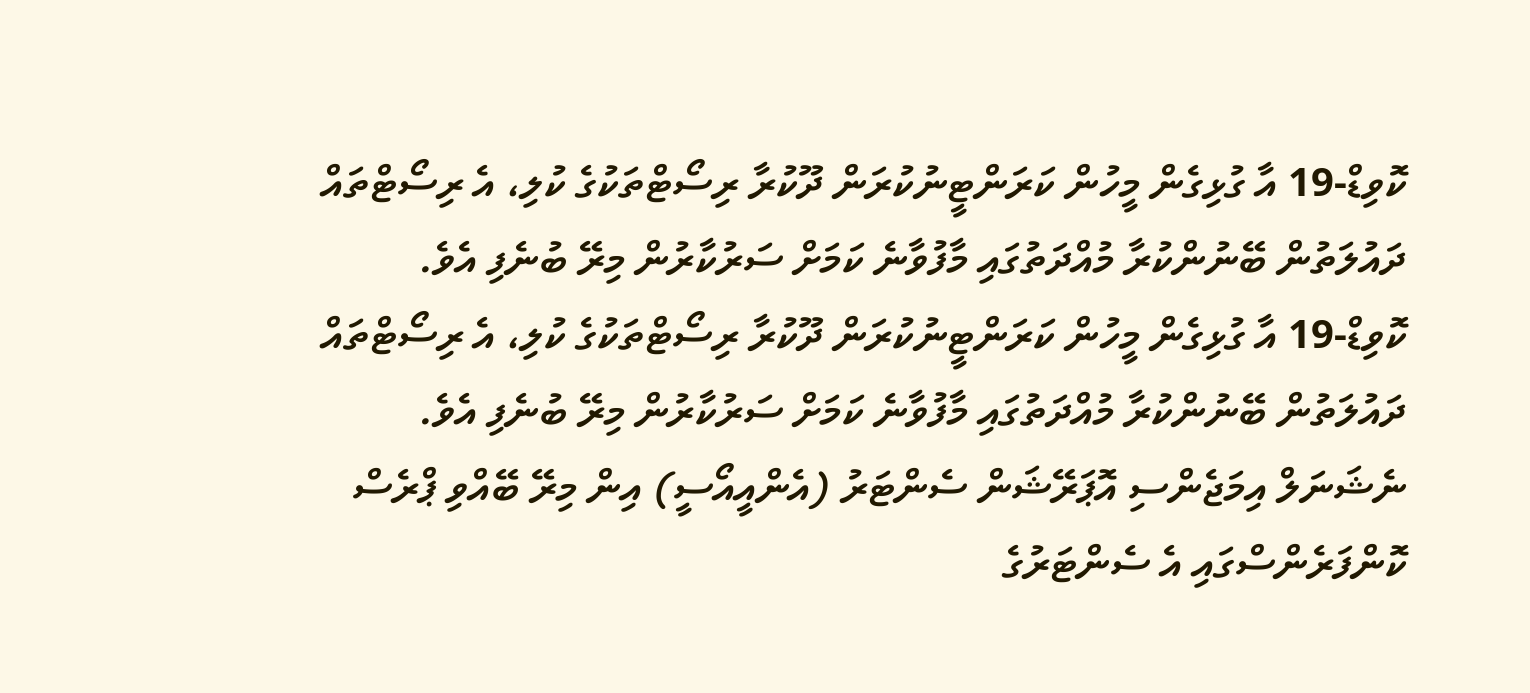ކޮވިޑް-19 އާ ގުޅިގެން މީހުން ކަރަންޓީނުކުރަން ދޫކުރާ ރިސޯޓްތަކުގެ ކުލި، އެ ރިސޯޓްތައް ދައުލަތުން ބޭނުންކުރާ މުއްދަތުގައި މާފުވާނެ ކަމަށް ސަރުކާރުން މިރޭ ބުނެފި އެވެ.
ކޮވިޑް-19 އާ ގުޅިގެން މީހުން ކަރަންޓީނުކުރަން ދޫކުރާ ރިސޯޓްތަކުގެ ކުލި، އެ ރިސޯޓްތައް ދައުލަތުން ބޭނުންކުރާ މުއްދަތުގައި މާފުވާނެ ކަމަށް ސަރުކާރުން މިރޭ ބުނެފި އެވެ.
ނެޝަނަލް އިމަޖެންސި އޮޕަރޭޝަން ސެންޓަރު (އެންއީއޯސީ) އިން މިރޭ ބޭއްވި ޕްރެސް ކޮންފަރެންސްގައި އެ ސެންޓަރުގެ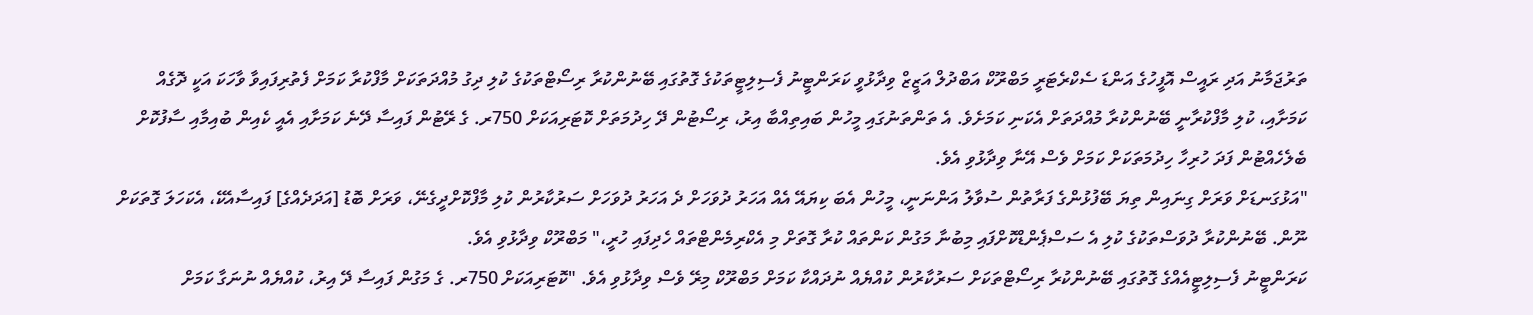ތަރުޖަމާނު އަދި ރައީސް އޮފީހުގެ އަންޑަ ސެކްރެޓަރީ މަބްރޫކް އަބްދުލް އަޒީޒް ވިދާޅުވީ ކަރަންޓީނު ފެސިލިޓީތަކުގެ ގޮތުގައި ބޭނުންކުރާ ރިސޯޓްތަކުގެ ކުލި ދިގު މުއްދަތަކަށް މާފްކުރާ ކަމަށް ފެތުރިފައިވާ ވާހަކަ އަކީ ދޮގެއް ކަމަށާއި، ކުލި މާފްކުރާނީ ބޭނުންކުރާ މުއްދަތަށް އެކަނި ކަމަށެވެ. އެ ތަންތަނުގައި މީހުން ބައިތިއްބާ އިރު، ރިސޯޓުން ދޭ ހިދުމަތަށް ކޮޓަރިއަކަށް 750ރ. ގެ ރޭޓުން ފައިސާ ދޭނެ ކަމަށާއި އެއީ ކެއިން ބުއިމާއި ސާފުކޮށް ބެލެހެއްޓުން ފަދަ ހުރިހާ ހިދުމަތަކަށް ކަމަށް ވެސް އޭނާ ވިދާޅުވި އެވެ.
"އަޅުގަނޑަށް ވަރަށް ގިނައިން ތިޔަ ބޭފުޅުންގެ ފަރާތުން ސުވާލު އަންނަނީ، މީހުން އެބަ ކިޔައޭ އެއް އަހަރު ދުވަހަށް ދެ އަހަރު ދުވަހަށް ސަރުކާރުން ކުލި މާފްކޮށްދީގެނޭ، ވަރަށް ބޮޑު [އަދަދެއްގެ] ފައިސާއެކޭ، އެކަހަލަ ގޮތަކަށް ނޫން. ބޭނުންކުރާ ދުވަސްތަކުގެ ކުލި އެ ސަސްޕެންޑްކޮށްފައި މިބުނާ މަގުން ކަންތައް ކުރާ ގޮތަށް މި އެކްރިމެންޓްތައް ހެދިފައި ހުރީ،" މަބްރޫކް ވިދާޅުވި އެވެ.
ކަރަންޓީނު ފެސިލިޓީއެއްގެ ގޮތުގައި ބޭނުންކުރާ ރިސޯޓްތަކަށް ސަރުކާރުން ކުއްޔެއް ނުދައްކާ ކަމަށް މަބްރޫކް މިރޭ ވެސް ވިދާޅުވި އެވެ. "ކޮޓަރިއަކަށް 750ރ. ގެ މަގުން ފައިސާ ދޭ އިރު، ކުއްޔެއް ނުނަގާ ކަމަށް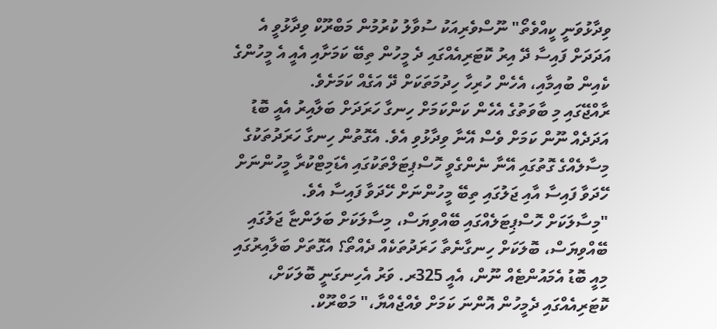ވިދާޅުވަނީ ކީއްވެތޯ" ނޫސްވެރިއަކު ސުވާލު ކުރުމުން މަބްރޫކް ވިދާޅުވީ އެ އަދަދަށް ފައިސާ ދޭ އިރު ކޮޓަރިއެއްގައި ދެ މީހުން ތިބޭ ކަމަށާއި އެއީ އެ މީހުންގެ ކެއިން ބުއިމާއި، އެހެން ހުރިހާ ހިދުމަތަކަށް ދޭ އަގެއް ކަމަށެވެ.
ރާއްޖޭގައި މި ބާވަތުގެ އެހެން ކަންކަމަށް ހިނގާ ހަރަދަށް ބަލާއިރު އެއީ ބޮޑު އަދަދެއް ނޫން ކަމަށް ވެސް އޭނާ ވިދާޅުވި އެވެ. އެގޮތުން ހިނގާ ހަރަދުތަކުގެ މިސާލެއްގެ ގޮތުގައި އޭނާ ނެންގެވީ ހޮސްޕިޓަލްތަކުގައި އެޑަމިޓްކުރާ މީހުންނަށް ހޭދަވާ ފައިސާ އާއި ޖަލުގައި ތިބޭ މީހުންނަށް ހޭދަވާ ފައިސާ އެވެ.
"މިސާލަކަށް ހޮސްޕިޓަލެއްގައި ބޭއްވިޔަސް، މިސާލަކަށް ބަލަންޏާ ޖަލުގައި ބޭއްވިޔަސް، ބޮލަކަށް ހިނގާނެތާ ހަރަދުތަކެއް ދެއްތޯ؟ އެގޮތަށް ބަލާއިރުގައި މިއީ ބޮޑު އެމައުންޓެއް ނޫން، އެއީ 325ރ. ވަރު އެހިނގަނީ ބޮލަކަށް، ކޮޓަރިއެއްގައި ދެމީހުން އޮންނަ ކަމަށް ވެއްޖެއްޔާ،" މަބްރޫކް.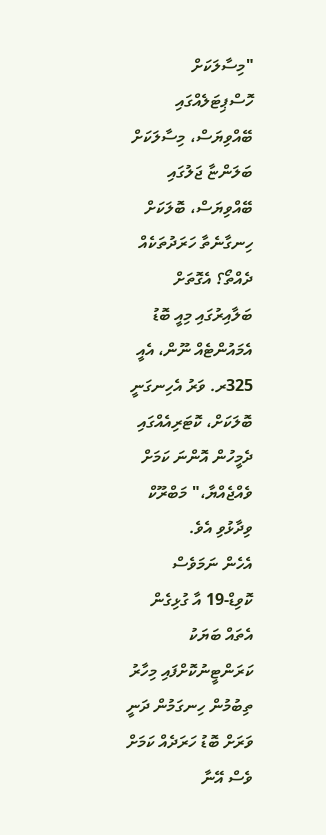"މިސާލަކަށް ހޮސްޕިޓަލެއްގައި ބޭއްވިޔަސް، މިސާލަކަށް ބަލަންޏާ ޖަލުގައި ބޭއްވިޔަސް، ބޮލަކަށް ހިނގާނެތާ ހަރަދުތަކެއް ދެއްތޯ؟ އެގޮތަށް ބަލާއިރުގައި މިއީ ބޮޑު އެމައުންޓެއް ނޫން، އެއީ 325ރ. ވަރު އެހިނގަނީ ބޮލަކަށް، ކޮޓަރިއެއްގައި ދެމީހުން އޮންނަ ކަމަށް ވެއްޖެއްޔާ،" މަބްރޫކް ވިދާޅުވި އެވެ.
އެހެން ނަމަވެސް ކޮވިޑް-19 އާ ގުޅިގެން އެތައް ބަޔަކު ކަރަންޓީނުކޮށްފައި މިހާރު ތިބުމުން ހިނގަމުން ދަނީ ވަރަށް ބޮޑު ހަރަދެއް ކަމަށް ވެސް އޭނާ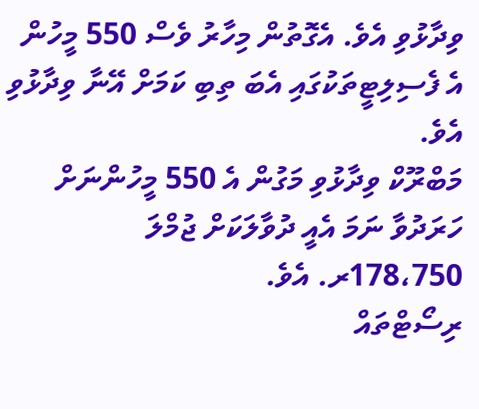ވިދާޅުވި އެވެ. އެގޮތުން މިހާރު ވެސް 550 މީހުން އެ ފެސިލިޓީތަކުގައި އެބަ ތިބި ކަމަށް އޭނާ ވިދާޅުވި އެވެ.
މަބްރޫކް ވިދާޅުވި މަގުން އެ 550 މީހުންނަށް ހަރަދުވާ ނަމަ އެއީ ދުވާލަކަށް ޖުމްލަ 178،750ރ. އެވެ.
ރިސޯޓްތައް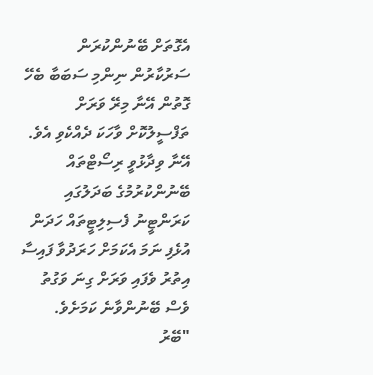އެގޮތަށް ބޭނުންކުރަން ސަރުކާރުން ނިންމި ސަބަބާ ބެހޭ ގޮތުން އޭނާ މިރޭ ވަރަށް ތަފްސީލުކޮށް ވާހަކަ ދެއްކެވި އެވެ. އޭނާ ވިދާޅުވީ ރިސޯޓްތައް ބޭނުންކުރުމުގެ ބަދަލުގައި ކަރަންޓީނު ފެސިލިޓީތައް ހަދަން އުޅެފި ނަމަ އެކަމަށް ހަރަދުވާ ފައިސާ އިތުރު ވެފައި ވަރަށް ގިނަ ވަގުތު ވެސް ބޭނުންވާނެ ކަމަށެވެ.
"ބޭރު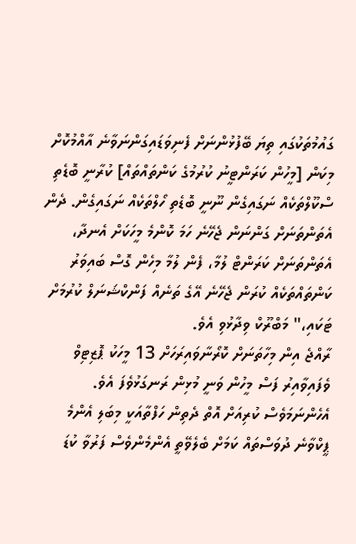ގައުމުތަކުގައި ތިޔަ ބޭފުޅުންނަށް ފެނިވަޑައިގަންނަވާނެ އާއްމުކޮށް މިކަން [މީހުން ކަރަންޓީނު ކުރުމުގެ ކަންތައްތައް] ކުރާނީ ބޮޑެތި ސްކޫލްތަކެއް ނަގައިގެން ނޫނީ ބޮޑެތި ހޯލްތަކެއް ނަގައިގެން. ދެން އެތަންތަނަށް ގަންނަން ޖެހޭނެ ހަމަ ކޮންމެ މީހަކަށް އެނދާ، އެތަންތަނަށް ކަރަންޓް ލުމާ، ފެން ލުމާ މިހެން ގޮސް ބައިވަރު ކަންތައްތަކެއް ކުރަން ޖެހޭނެ އޭގެ ތަނެއް ފަންކްޝަނަލް ކުރުމަށް ޓަކައި،" މަބްރޫކް ވިދާޅުވި އެވެ.
ރާއްޖެ އިން މިހާތަނަށް ކޮރޯނާވައިރަހަށް 13 މީހަކު ޕޮޒިޓިވް ވެފައިވާއިރު ފަސް މީހުން ވަނީ މުޅިން ރަނގަޅުވެފަ އެވެ. އެހެންނަމަވެސް ކުރިއަށް އޮތް ދެތިން ހަފްތާއަކީ މިބަލި އެންމެ ޕީކްވާނެ ދުވަސްތައް ކަމަށް ބެލެވޭތީ އެންމެންވެސް ފަރުވާ ކުޑަ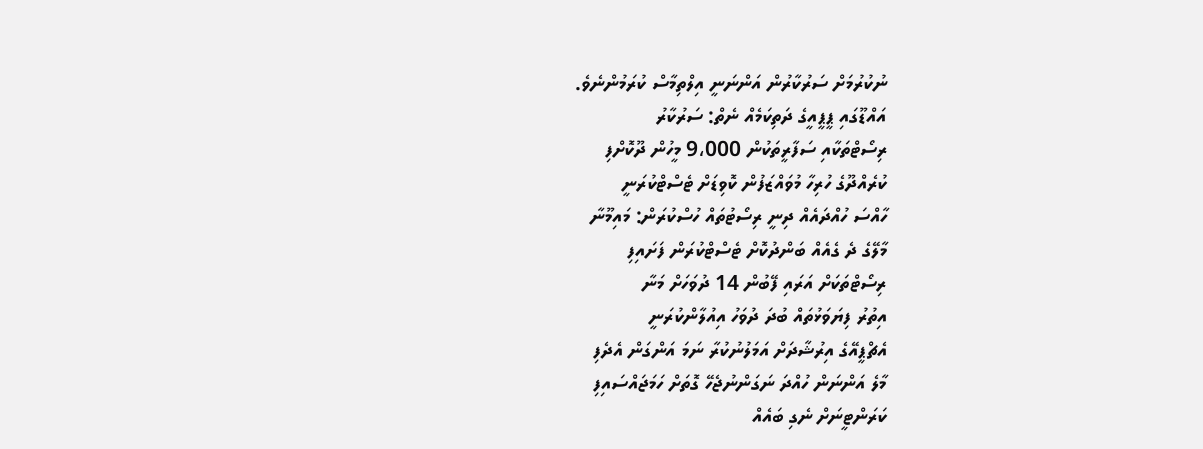ނުކުރުމަށް ސަރުކާރުން އަންނަނީ އިލްތިމާސް ކުރަމުންނެވެ.
އައްޑޫގައި ޕީޕީއީގެ ދަތިކަމެއް ނެތް: ސަރުކާރު
ރިސޯޓްތަކާއި ސަފާރީތަކުން 9،000 މީހުން ދޫކޮށްފި
ކުރެއްދޫގެ ހުރިހާ މުވައްޒަފުން ކޮވިޑަށް ޓެސްޓްކުރަނީ
ހާއްސަ ހުއްދައެއް ދިނީ ރިސޯޓުތައް ހުސްކުރަން: މައިމޫނާ
މާލޭގެ ދެ ގެއެއް ބަންދުކޮށް ޓެސްޓްކުރަން ފަށައިފި
ރިސޯޓްތަކަށް އަރައި ފޭބުން 14 ދުވަހަށް މަނާ
އިތުރު ފިޔަވަޅުތައް ބުދަ ދުވަހު އިއުލާންކުރަނީ
އެޗްޕީއޭގެ އިރުޝާދަށް އަމަލުނުކުރާ ނަމަ އަންގަން އެދެފި
މާލެ އަންނަން ހުއްދަ ނަގަންނުޖެހޭ ގޮތަށް ހަމަޖައްސައިފި
ކަރަންޓީނަށް ނެގި ބައެއް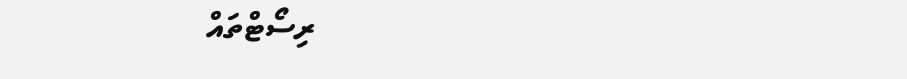ރިސޯޓްތައް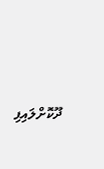ދޫކޮށްލައިފި